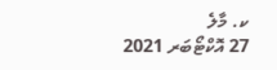ކ. މާލެ
27 އޮކްޓޯބަރ 2021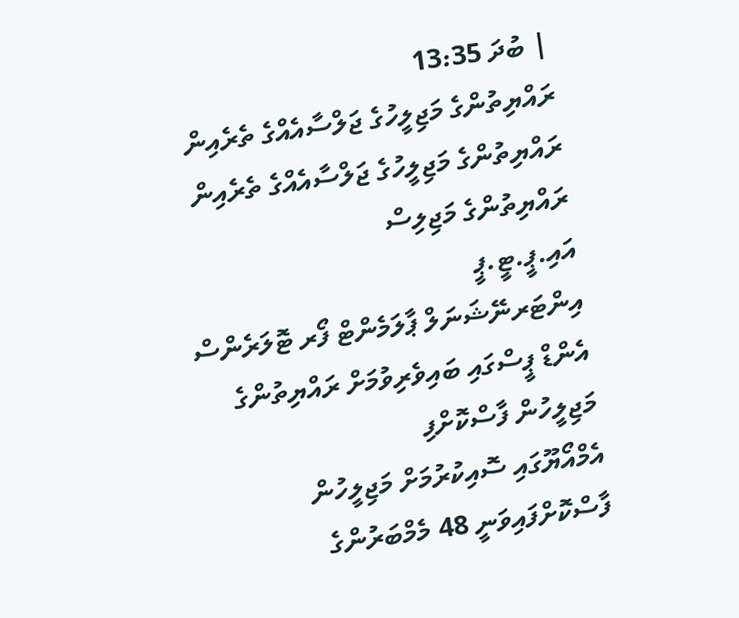| ބުދަ 13:35
ރައްޔިތުންގެ މަޖިލީހުގެ ޖަލްސާއެއްގެ ތެރެއިން
ރައްޔިތުންގެ މަޖިލީހުގެ ޖަލްސާއެއްގެ ތެރެއިން
ރައްޔިތުންގެ މަޖިލިސް
އައި.ޕީ.ޓީ.ޕީ
އިންޓަރނޭޝަނަލް ޕާލަމެންޓް ފޯރ ޓޮލަރެންސް އެންޑް ޕީސްގައި ބައިވެރިވުމަށް ރައްޔިތުންގެ މަޖިލީހުން ފާސްކޮށްފި
އެމްއޯޔޫގައި ސޮއިކުރުމަށް މަޖިލީހުން ފާސްކޮށްފައިވަނީ 48 މެމްބަރުންގެ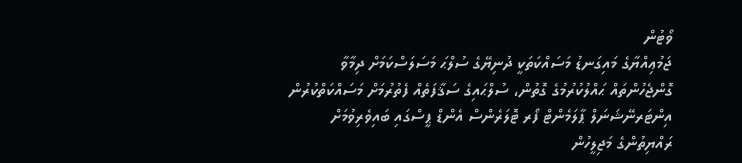ވޯޓުން
ޖަމުޢިއްޔާގެ މައިގަނޑު މަސައްކަތަކީ ދުނިޔޭގެ ސުލްޙަ މަސަލަސްކަމަށް ދިމާވާ ގޮންޖެހުންތައް ޙައްލުކުރުމުގެ ގޮތުން، ސުލްޙައިގެ ސަޤާފަތެއް ފެތުރުމަށް މަސައްކަތްކުރުން
އިންޓަރނޭޝަނަލް ޕާލަމެންޓް ފޯރ ޓޮލަރެންސް އެންޑް ޕީސްގައި ބައިވެރިވުމަށް ރައްޔިތުންގެ މަޖިލީހުން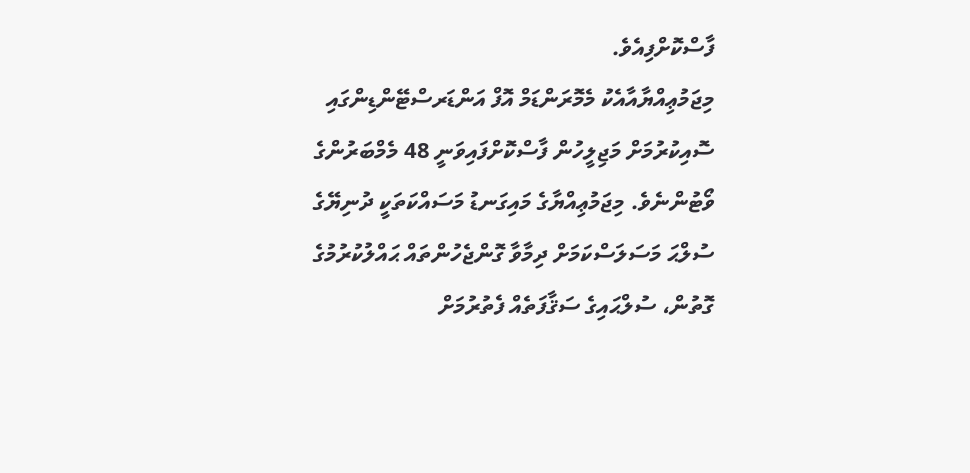ފާސްކޮށްފިއެވެ.
މިޖަމުޢިއްޔާއާއެކު މެމޮރަންޑަމް އޮފް އަންޑަރސްޓޭންޑިންގައި ސޮއިކުރުމަށް މަޖިލީހުން ފާސްކޮށްފައިވަނީ 48 މެމްބަރުންގެ ވޯޓުންނެވެ. މިޖަމުޢިއްޔާގެ މައިގަނޑު މަސައްކަތަކީ ދުނިޔޭގެ ސުލްޙަ މަސަލަސްކަމަށް ދިމާވާ ގޮންޖެހުންތައް ޙައްލުކުރުމުގެ ގޮތުން، ސުލްޙައިގެ ސަޤާފަތެއް ފެތުރުމަށް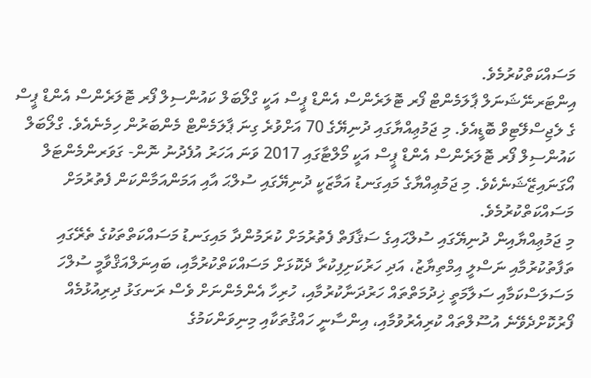މަސައްކަތްކުރުމެވެ.
އިންޓަރނޭޝަނަލް ޕާލަމެންޓް ފޯރ ޓޮލަރެންސް އެންޑް ޕީސް އަކީ ގްލޯބަލް ކައުންސިލް ފޯރ ޓޮލަރެންސް އެންޑް ޕީސް ގެ ލެޖިސްލޭޓިވް ބޮޑީއެވެ. މި ޖަމުޢިއްޔާގައި ދުނިޔޭގެ 70 އަށްވުރެ ގިނަ ޕާލަމެންޓް މެންބަރުން ހިމެނެއެވެ. ގްލޯބަލް ކައުންސިލް ފޯރ ޓޮލަރެންސް އެންޑް ޕީސް އަކީ މޯލްޓާގައި 2017 ވަނަ އަހަރު އުފެދުނު ނޮން- ގަވަރންމެންޓަލް އޯގަނައިޒޭޝަނެކެވެ. މި ޖަމުޢިއްޔާގެ މައިގަނޑު އަމާޒަކީ ދުނިޔޭގައި ސުލްޙަ އާއި އަމަންއަމާންކަން ފެތުރުމަށް މަސައްކަތްކުރުމެވެ.
މި ޖަމުޢިއްޔާއިން ދުނިޔޭގައި ސުލްޙައިގެ ސަޤާފަތް ފެތުރުމަށް ކުރަމުންދާ މައިގަނޑު މަސައްކަތްތަކުގެ ތެރޭގައި ތަފާތުކުރުމާއި ނަސްލީ އިމްތިޔާޒު، އަދި ހަރުކަށިފިކުރާ ދެކޮޅަށް މަސައްކަތްކުރުމާއި، ބައިނަލްއަޤްވާމީ ސުލްހަ މަސަލަސްކަމާއި ސަލާމަތީ ޚިދުމަތްތައް ހަރުދަނާކުރުމާއި، ހުރިހާ އެންމެންނަށް ވެސް ރަނގަޅު ދިރިއުޅުމެއް ފޯރުކޮށްދެވޭނެ އުސޫލްތައް ކުރިއެރުވުމާއި، އިންސާނީ ހައްޤުތަކާއި މިނިވަންކަމުގެ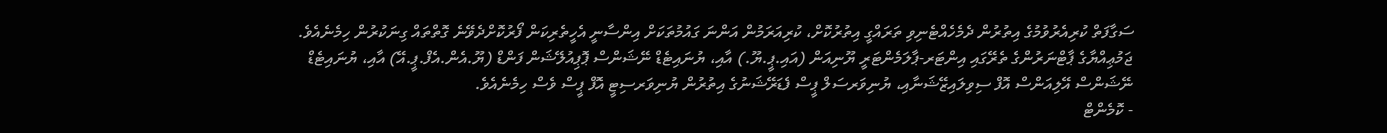ސަގާފަތް ކުރިއެރުވުމުގެ އިތުރުން ދެމެހެއްޓެނިވި ތަރައްގީ އިތުރުކޮށް، ކުރިއަރަމުން އަންނަ ގައުމުތަކަށް އިންސާނީ އެހީތެރިކަން ފޯރުކޮށްދެވޭނެ ގޮތްތައް ގިނަކުރުން ހިމެނެއެވެ.
ޖަމުޢިއްޔާގެ ޕާޓްނަރުންގެ ތެރޭގައި އިންޓަރ-ޕާލަމެންޓަރީ ޔޫނިއަން (އައި.ޕީ.ޔޫ.) އާއި، ޔުނައިޓެޑް ނޭޝަންސް ޕޮޕިއުލޭޝަން ފަންޑް (ޔޫ.އެން.އެފް.ޕީ.އޭ) އާއި، ޔުނައިޓެޑް ނޭޝަންސް އޭލިއަންސް އޮފް ސިވިލައިޒޭޝަނާއި، ޔުނިވަރސަލް ޕީސް ފެޑަރޭޝަނުގެ އިތުރުން ޔުނިވަރސިޓީ އޮފް ޕީސް ވެސް ހިމެނެއެވެ.
- ކޮމެންޓް